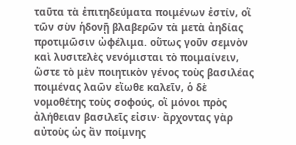ταῦτα τὰ ἐπιτηδεύματα ποιμένων ἐστίν, οἳ τῶν σὺν ἡδονῇ βλαβερῶν τὰ μετὰ ἀηδίας προτιμῶσιν ὠφέλιμα. οὕτως γοῦν σεμνὸν καὶ λυσιτελὲς νενόμισται τὸ ποιμαίνειν, ὥστε τὸ μὲν ποιητικὸν γένος τοὺς βασιλέας ποιμένας λαῶν εἴωθε καλεῖν, ὁ δὲ νομοθέτης τοὺς σοφούς, οἳ μόνοι πρὸς ἀλήθειαν βασιλεῖς εἰσιν· ἄρχοντας γὰρ αὐτοὺς ὡς ἂν ποίμνης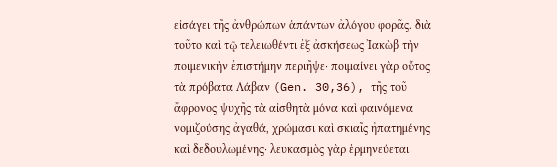εἰσάγει τῆς ἀνθρώπων ἁπάντων ἀλόγου φορᾶς. διὰ τοῦτο καὶ τῷ τελειωθέντι ἐξ ἀσκήσεως Ἰακὼβ τὴν ποιμενικὴν ἐπιστήμην περιῆψε· ποιμαίνει γὰρ οὗτος τὰ πρόβατα Λάβαν (Gen. 30,36), τῆς τοῦ ἄφρονος ψυχῆς τὰ αἰσθητὰ μόνα καὶ φαινόμενα νομιζούσης ἀγαθά, χρώμασι καὶ σκιαῖς ἠπατημένης καὶ δεδουλωμένης· λευκασμὸς γὰρ ἑρμηνεύεται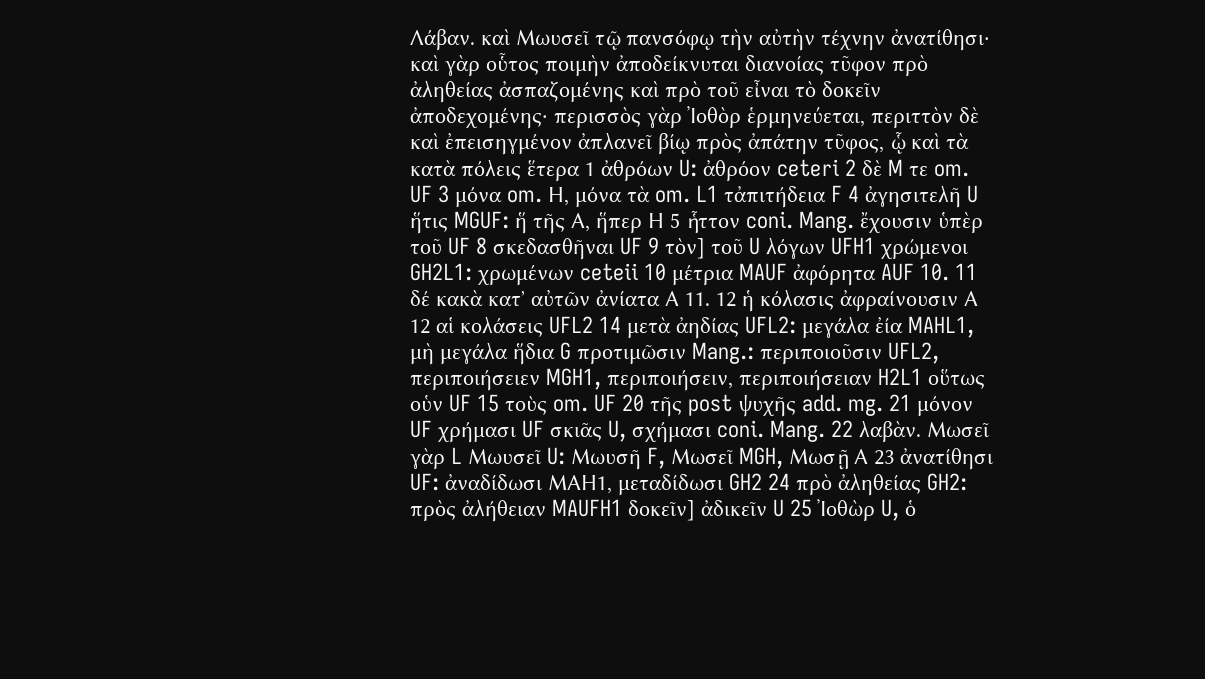Λάβαν. καὶ Μωυσεῖ τῷ πανσόφῳ τὴν αὐτὴν τέχνην ἀνατίθησι· καὶ γὰρ οὗτος ποιμὴν ἀποδείκνυται διανοίας τῦφον πρὸ ἀληθείας ἀσπαζομένης καὶ πρὸ τοῦ εἶναι τὸ δοκεῖν ἀποδεχομένης· περισσὸς γὰρ Ἰοθὸρ ἑρμηνεύεται, περιττὸν δὲ καὶ ἐπεισηγμένον ἀπλανεῖ βίῳ πρὸς ἀπάτην τῦφος, ᾧ καὶ τὰ κατὰ πόλεις ἕτερα 1 ἀθρόων U: ἀθρόον ceteri 2 δὲ M τε om. UF 3 μόνα om. Η, μόνα τὰ om. L1 τἀπιτήδεια F 4 ἀγησιτελῆ U ἥτις MGUF: ἥ τῆς Α, ἥπερ Η 5 ἧττον coni. Mang. ἔχουσιν ὑπὲρ τοῦ UF 8 σκεδασθῆναι UF 9 τὸν] τοῦ U λόγων UFH1 χρώμενοι GH2L1: χρωμένων ceteii 10 μέτρια MAUF ἀφόρητα AUF 10. 11 δέ κακὰ κατ᾿ αὐτῶν ἀνίατα Α 11. 12 ἡ κόλασις ἀφραίνουσιν Α 12 αἱ κολάσεις UFL2 14 μετὰ ἀηδίας UFL2: μεγάλα ἐία MAHL1, μὴ μεγάλα ἥδια G προτιμῶσιν Mang.: περιποιοῦσιν UFL2, περιποιήσειεν MGH1, περιποιήσειν, περιποιήσειαν H2L1 οὕτως οὑν UF 15 τοὺς om. UF 20 τῆς post ψυχῆς add. mg. 21 μόνον UF χρήμασι UF σκιᾶς U, σχήμασι coni. Mang. 22 λαβὰν. Μωσεῖ γὰρ L Μωυσεῖ U: Μωυσῆ F, Μωσεῖ MGH, Μωσῇ Α 23 ἀνατίθησι UF: ἀναδίδωσι MAΗ1, μεταδίδωσι GH2 24 πρὸ ἀληθείας GH2: πρὸς ἀλήθειαν MAUFH1 δοκεῖν] ἀδικεῖν U 25 Ἰοθὼρ U, ὁ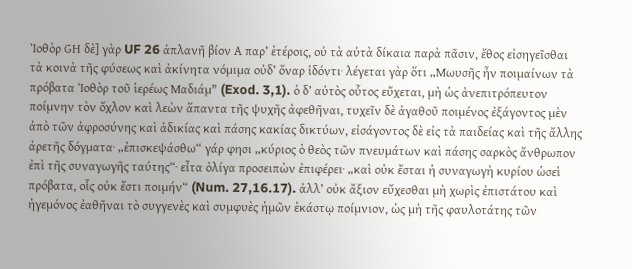Ἰοθὸρ GΗ δὲ] γὰρ UF 26 ἀπλανῆ βίον Α παρ’ ἑτέροις, οὐ τὰ αὐτὰ δίκαια παρὰ πᾶσιν, ἔθος εἰσηγεῖσθαι τὰ κοινὰ τῆς φύσεως καὶ ἀκίνητα νόμιμα οὐδ’ ὄναρ ἰδόντι· λέγεται γὰρ ὅτι „Μωυσῆς ἦν ποιμαίνων τὰ πρόβατα Ἰοθὸρ τοῦ ἱερέως Μαδιάμ" (Exod. 3,1). ὁ δ’ αὐτὸς οὗτος εὔχεται, μὴ ὡς ἀνεπιτρόπευτον ποίμνην τὸν ὄχλον καὶ λεὼν ἅπαντα τῆς ψυχῆς ἀφεθῆναι, τυχεῖν δὲ ἀγαθοῦ ποιμένος ἐξάγοντος μὲν ἀπὸ τῶν ἀφροσύνης καὶ ἀδικίας καὶ πάσης κακίας δικτύων, εἰσάγοντος δὲ εἰς τὰ παιδείας καὶ τῆς ἄλλης ἀρετῆς δόγματα· „ἐπισκεψάσθω“ γάρ φησι „κύριος ὁ θεὸς τῶν πνευμάτων καὶ πάσης σαρκὸς ἄνθρωπον ἐπὶ τῆς συναγωγῆς ταύτης“· εἶτα ὀλίγα προσειπὼν ἐπιφέρει· „καὶ οὐκ ἔσται ἡ συναγωγὴ κυρίου ὡσεὶ πρόβατα, οἷς οὐκ ἔστι ποιμήν“ (Num. 27,16.17). ἀλλ’ οὐκ ἄξιον εὔχεσθαι μὴ χωρὶς ἐπιστάτου καὶ ἡγεμόνος ἐαθῆναι τὸ συγγενὲς καὶ συμφυὲς ἡμῶν ἑκάστῳ ποίμνιον, ὡς μὴ τῆς φαυλοτάτης τῶν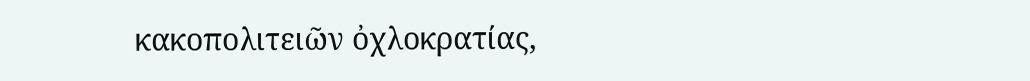κακοπολιτειῶν ὀχλοκρατίας,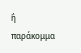ἣ παράκομμα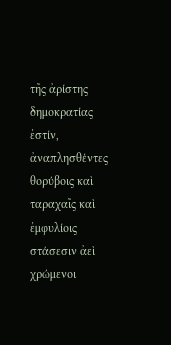τῆς ἀρίστης δημοκρατίας ἐστίν, ἀναπλησθέντες θορύβοις καὶ ταραχαῖς καὶ ἐμφυλίοις στάσεσιν ἀεὶ χρώμενοι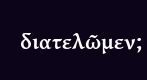διατελῶμεν;